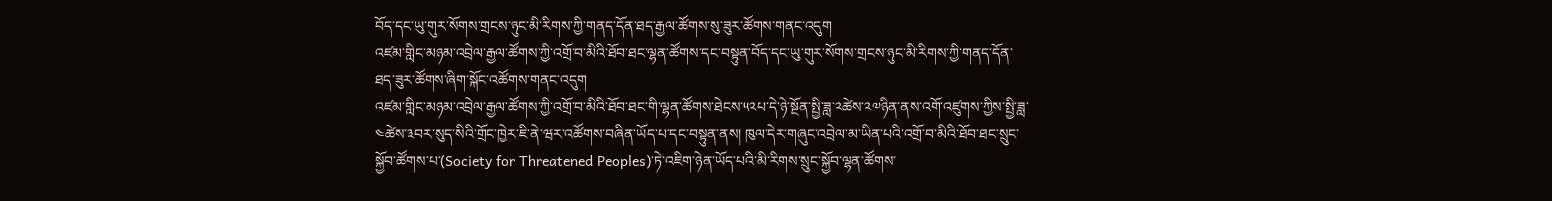བོད་དང་ཡུ་གུར་སོགས་གྲངས་ཉུང་མི་རིགས་ཀྱི་གནད་དོན་ཐད་རྒྱལ་ཚོགས་སུ་ཟུར་ཚོགས་གནང་འདུག
འཛམ་གླིང་མཉམ་འབྲེལ་རྒྱལ་ཚོགས་ཀྱི་འགྲོ་བ་མིའི་ཐོབ་ཐང་ལྷན་ཚོགས་དང་བསྟུན་བོད་དང་ཡུ་གུར་སོགས་གྲངས་ཉུང་མི་རིགས་ཀྱི་གནད་དོན་ཐད་ཟུར་ཚོགས་ཞིག་སྐོང་འཚོགས་གནང་འདུག
འཛམ་གླིང་མཉམ་འབྲེལ་རྒྱལ་ཚོགས་ཀྱི་འགྲོ་བ་མིའི་ཐོབ་ཐང་གི་ལྷན་ཚོགས་ཐེངས་༥༢པ་དེ་ཉེ་སྔོན་སྤྱི་ཟླ་༢ཚེས་༢༧ཉིན་ནས་འགོ་འཛུགས་ཀྱིས་སྤྱི་ཟླ་༤ཚེས་༣བར་སུད་སིའི་གྲོང་ཁྱེར་ཇི་ནེ་ཝར་འཚོགས་བཞིན་ཡོད་པ་དང་བསྟུན་ནས། ཁུལ་དེར་གཞུང་འབྲེལ་མ་ཡིན་པའི་འགྲོ་བ་མིའི་ཐོབ་ཐང་སྲུང་སྐྱོབ་ཚོགས་པ་(Society for Threatened Peoples)་ཏེ་འཇིག་ཉེན་ཡོད་པའི་མི་རིགས་སྲུང་སྐྱོབ་ལྷན་ཚོགས་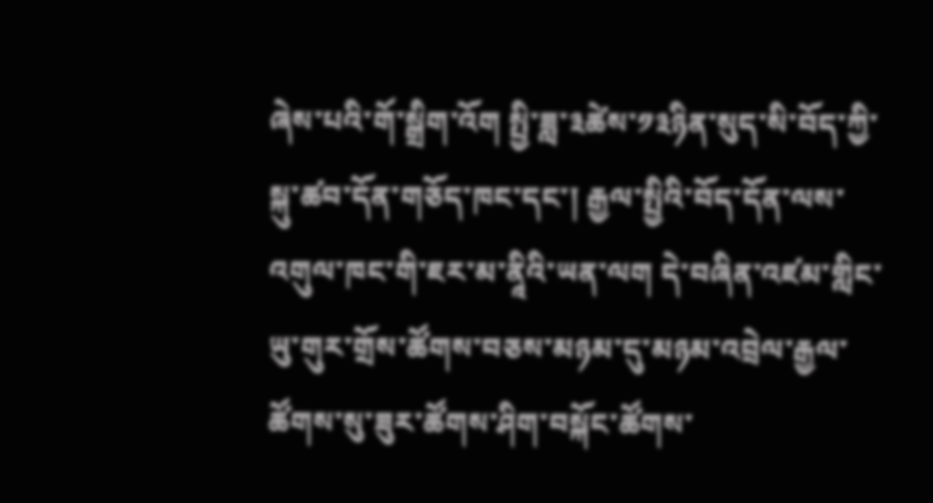ཞེས་པའི་གོ་སྒྲིག་འོག སྤྱི་ཟླ་༣ཚེས་༡༣ཉིན་སུད་སི་བོད་ཀྱི་སྐུ་ཚབ་དོན་གཅོད་ཁང་དང་། རྒྱལ་སྤྱིའི་བོད་དོན་ལས་འགུལ་ཁང་གི་ཇར་མ་ནཱིའི་ཡན་ལག དེ་བཞིན་འཛམ་གླིང་ཡུ་གུར་གྲོས་ཚོགས་བཅས་མཉམ་དུ་མཉམ་འབྲེལ་རྒྱལ་ཚོགས་སུ་ཟུར་ཚོགས་ཤིག་བསྐོང་ཚོགས་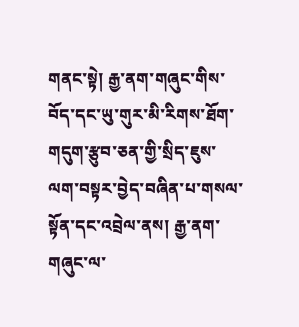གནང་སྟེ། རྒྱ་ནག་གཞུང་གིས་བོད་དང་ཡུ་གུར་མི་རིགས་ཐོག་གདུག་རྩུབ་ཅན་གྱི་སྲིད་ཇུས་ལག་བསྟར་བྱེད་བཞིན་པ་གསལ་སྟོན་དང་འབྲེལ་ནས། རྒྱ་ནག་གཞུང་ལ་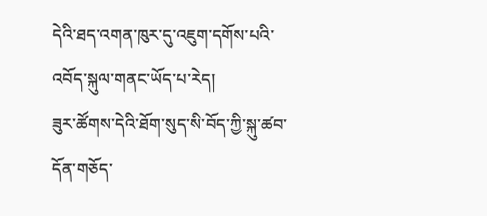དེའི་ཐད་འགན་ཁུར་དུ་འཇུག་དགོས་པའི་འབོད་སྐུལ་གནང་ཡོད་པ་རེད།
ཟུར་ཚོགས་དེའི་ཐོག་སུད་སི་བོད་ཀྱི་སྐུ་ཚབ་དོན་གཅོད་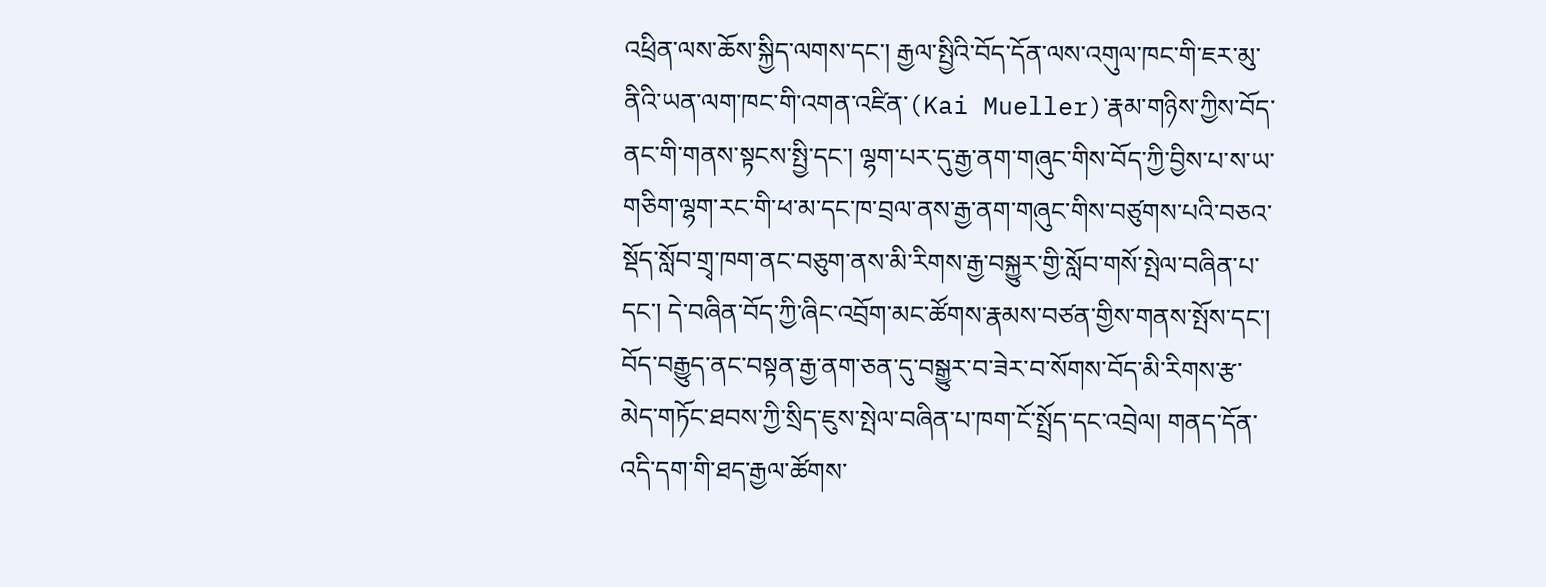འཕྲིན་ལས་ཆོས་སྐྱིད་ལགས་དང་། རྒྱལ་སྤྱིའི་བོད་དོན་ལས་འགུལ་ཁང་གི་ཇར་མུ་ནིའི་ཡན་ལག་ཁང་གི་འགན་འཛིན་(Kai Mueller)་རྣམ་གཉིས་ཀྱིས་བོད་ནང་གི་གནས་སྟངས་སྤྱི་དང་། ལྷག་པར་དུ་རྒྱ་ནག་གཞུང་གིས་བོད་ཀྱི་བྱིས་པ་ས་ཡ་གཅིག་ལྷག་རང་གི་ཕ་མ་དང་ཁ་བྲལ་ནས་རྒྱ་ནག་གཞུང་གིས་བཙུགས་པའི་བཅའ་སྡོད་སློབ་གྲྭ་ཁག་ནང་བཅུག་ནས་མི་རིགས་རྒྱ་བསྐྱུར་གྱི་སློབ་གསོ་སྤེལ་བཞིན་པ་དང་། དེ་བཞིན་བོད་ཀྱི་ཞིང་འབྲོག་མང་ཚོགས་རྣམས་བཙན་གྱིས་གནས་སྤོས་དང་། བོད་བརྒྱུད་ནང་བསྟན་རྒྱ་ནག་ཅན་དུ་བསྒྱུར་བ་ཟེར་བ་སོགས་བོད་མི་རིགས་རྩ་མེད་གཏོང་ཐབས་ཀྱི་སྲིད་ཇུས་སྤེལ་བཞིན་པ་ཁག་ངོ་སྤྲོད་དང་འབྲེལ། གནད་དོན་འདི་དག་གི་ཐད་རྒྱལ་ཚོགས་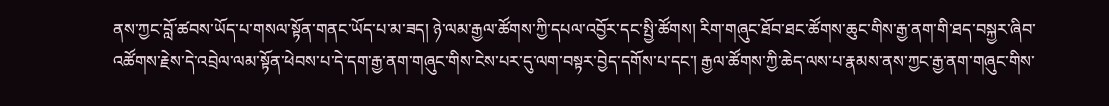ནས་ཀྱང་བློ་ཚབས་ཡོད་པ་གསལ་སྟོན་གནང་ཡོད་པ་མ་ཟད། ཉེ་ལམ་རྒྱལ་ཚོགས་ཀྱི་དཔལ་འབྱོར་དང་སྤྱི་ཚོགས། རིག་གཞུང་ཐོབ་ཐང་ཚོགས་ཆུང་གིས་རྒྱ་ནག་གི་ཐད་བསྐྱར་ཞིབ་འཚོགས་རྗེས་དེ་འབྲེལ་ལམ་སྟོན་ཕེབས་པ་དེ་དག་རྒྱ་ནག་གཞུང་གིས་ངེས་པར་དུ་ལག་བསྟར་བྱེད་དགོས་པ་དང་། རྒྱལ་ཚོགས་ཀྱི་ཆེད་ལས་པ་རྣམས་ནས་ཀྱང་རྒྱ་ནག་གཞུང་གིས་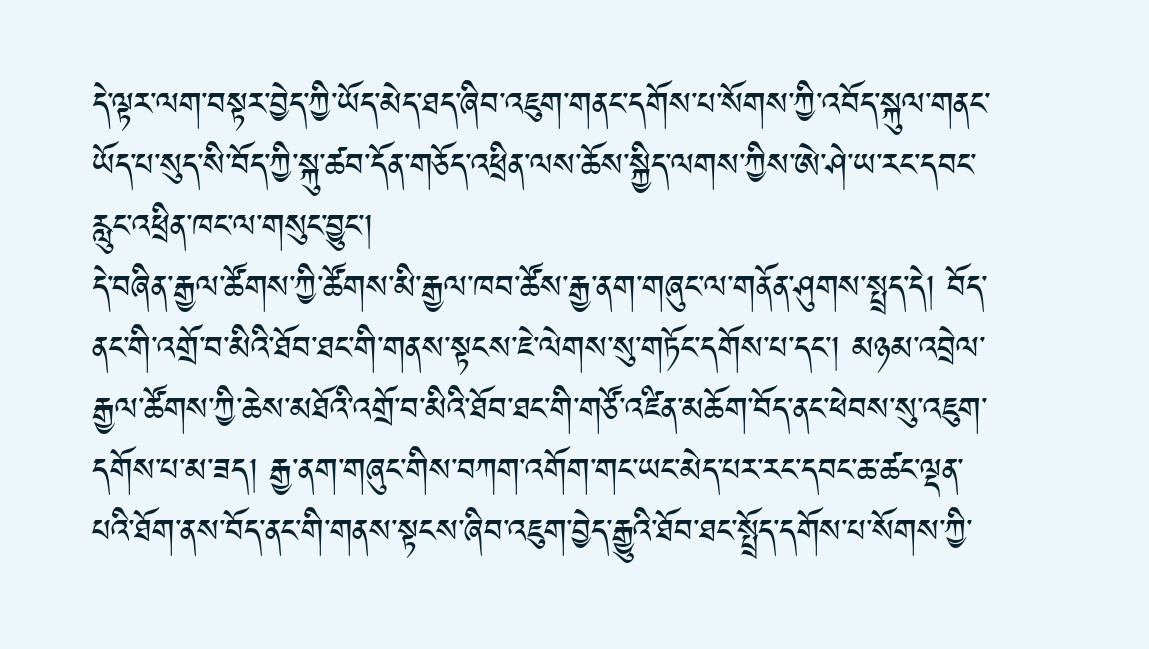དེ་ལྟར་ལག་བསྟར་བྱེད་ཀྱི་ཡོད་མེད་ཐད་ཞིབ་འཇུག་གནང་དགོས་པ་སོགས་ཀྱི་འབོད་སྐུལ་གནང་ཡོད་པ་སུད་སི་བོད་ཀྱི་སྐུ་ཚབ་དོན་གཅོད་འཕྲིན་ལས་ཆོས་སྐྱིད་ལགས་ཀྱིས་ཨེ་ཤེ་ཡ་རང་དབང་རླུང་འཕྲིན་ཁང་ལ་གསུང་བྱུང་།
དེ་བཞིན་རྒྱལ་ཚོགས་ཀྱི་ཚོགས་མི་རྒྱལ་ཁབ་ཚོས་རྒྱ་ནག་གཞུང་ལ་གནོན་ཤུགས་སྤྲད་དེ། བོད་ནང་གི་འགྲོ་བ་མིའི་ཐོབ་ཐང་གི་གནས་སྟངས་ཇེ་ལེགས་སུ་གཏོང་དགོས་པ་དང་། མཉམ་འབྲེལ་རྒྱལ་ཚོགས་ཀྱི་ཆེས་མཐོའི་འགྲོ་བ་མིའི་ཐོབ་ཐང་གི་གཙོ་འཛིན་མཆོག་བོད་ནང་ཕེབས་སུ་འཇུག་དགོས་པ་མ་ཟད། རྒྱ་ནག་གཞུང་གིས་བཀག་འགོག་གང་ཡང་མེད་པར་རང་དབང་ཆ་ཚང་ལྡན་པའི་ཐོག་ནས་བོད་ནང་གི་གནས་སྟངས་ཞིབ་འཇུག་བྱེད་རྒྱུའི་ཐོབ་ཐང་སྤྲོད་དགོས་པ་སོགས་ཀྱི་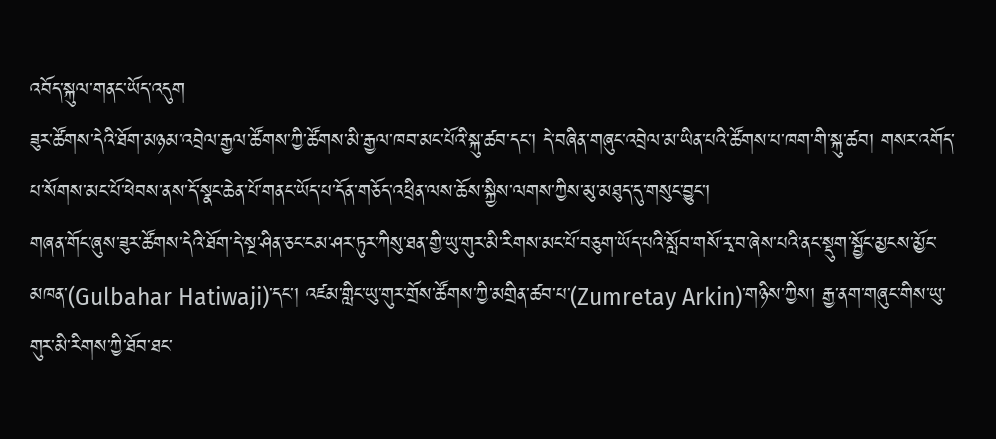འབོད་སྐུལ་གནང་ཡོད་འདུག
ཟུར་ཚོགས་དེའི་ཐོག་མཉམ་འབྲེལ་རྒྱལ་ཚོགས་ཀྱི་ཚོགས་མི་རྒྱལ་ཁབ་མང་པོའི་སྐུ་ཚབ་དང་། དེ་བཞིན་གཞུང་འབྲེལ་མ་ཡིན་པའི་ཚོགས་པ་ཁག་གི་སྐུ་ཚབ། གསར་འགོད་པ་སོགས་མང་པོ་ཕེབས་ནས་དོ་སྣང་ཆེན་པོ་གནང་ཡོད་པ་དོན་གཅོད་འཕྲིན་ལས་ཆོས་སྐྱིས་ལགས་ཀྱིས་མུ་མཐུད་དུ་གསུང་བྱུང་།
གཞན་གོང་ཞུས་ཟུར་ཚོགས་དེའི་ཐོག་དེ་སྔ་ཤིན་ཅང་ངམ་ཤར་ཏུར་ཀིསུ་ཐན་གྱི་ཡུ་གུར་མི་རིགས་མང་པོ་བཅུག་ཡོད་པའི་སློབ་གསོ་རྭ་བ་ཞེས་པའི་ནང་སྡུག་སྦྱོང་མྱངས་མྱོང་མཁན་(Gulbahar Hatiwaji)་དང་། འཛམ་གླིང་ཡུ་གུར་གྲོས་ཚོགས་ཀྱི་མགྲིན་ཚབ་པ་(Zumretay Arkin)་གཉིས་ཀྱིས། རྒྱ་ནག་གཞུང་གིས་ཡུ་གུར་མི་རིགས་ཀྱི་ཐོབ་ཐང་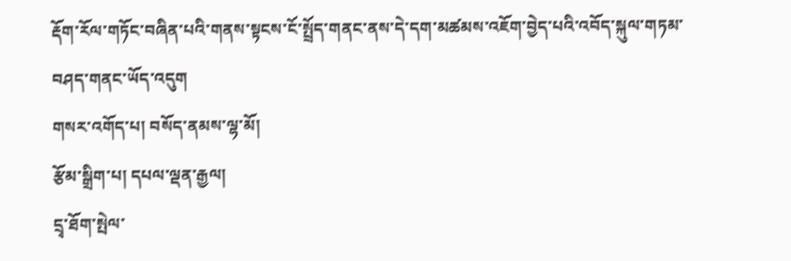རྡོག་རོལ་གཏོང་བཞིན་པའི་གནས་སྟངས་ངོ་སྤྲོད་གནང་ནས་དེ་དག་མཚམས་འཇོག་བྱེད་པའི་འབོད་སྐུལ་གཏམ་བཤད་གནང་ཡོད་འདུག
གསར་འགོད་པ། བསོད་ནམས་ལྷ་མོ།
རྩོམ་སྒྲིག་པ། དཔལ་ལྡན་རྒྱལ།
དྲྭ་ཐོག་སྤེལ་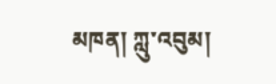མཁན། ཀླུ་འབུམ།